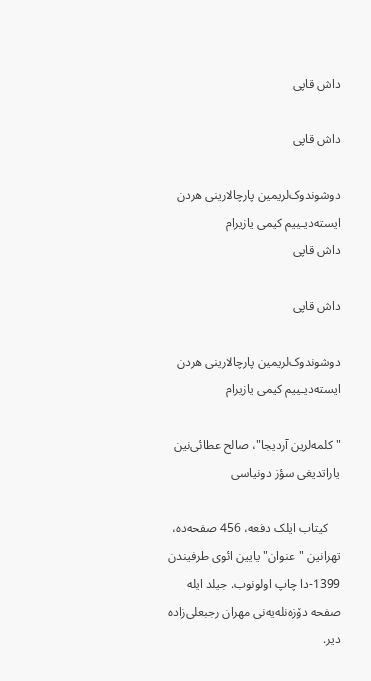داش قاپی

داش قاپی

دوشوندوک‌لریمین پارچالارینی هردن ایسته‌دیـییم کیمی یازیرام
داش قاپی

داش قاپی

دوشوندوک‌لریمین پارچالارینی هردن ایسته‌دیـییم کیمی یازیرام

"کلمه‌لرین آردیجا"، صالح عطائی‌نین یاراتدیغی سؤز دونیاسی

    کیتاب ایلک دفعه، 456 صفحه‌ده، تهرانین "عنوان" یایین ائوی طرفیندن 1399-دا چاپ اولونوب. جیلد ایله صفحه دۆزه‌نله‌یه‌نی مهران رجبعلی‌زاده دیر.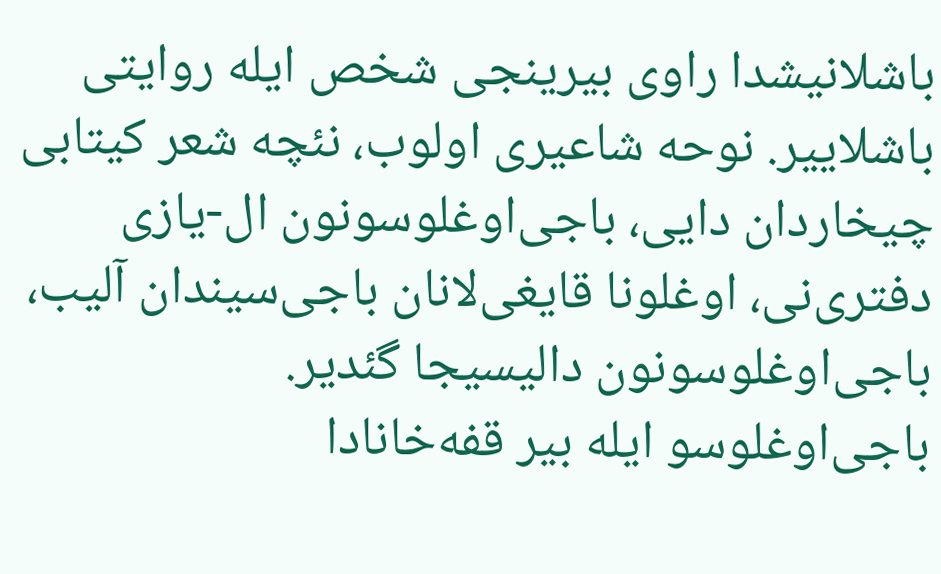باشلانیشدا راوی بیرینجی شخص ایله روایتی باشلاییر. نوحه شاعیری اولوب، نئچه شعر کیتابی چیخاردان دایی، باجی‌اوغلوسونون ال-یازی دفتری‌نی، اوغلونا قایغی‌لانان باجی‌سیندان آلیب، باجی‌اوغلوسونون دالیسیجا گئدیر. باجی‌اوغلوسو ایله بیر قفه‌خانادا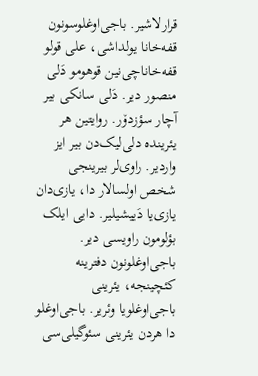قرارلاشیر. باجی‌اوغلوسونون قفه‌خانا یولداشی، علی قولو قفه‌‌خاناچی‌نین قوهومو دَلی منصور دیر. دَلی‌ سانکی بیر آچار سؤزدۆر. روایتین هر یئرینده دلی‌لیک‌دن بیر ایز واردیر. راوی‌‌لر بیرینجی شخص اولسالار دا، یازی‌دان یازی‌یا دَییشیلیر. دایی ایلک بؤلومون راویسی دیر. باجی‌اوغلونون دفترینه کئچینجه، یئرینی باجی‌اوغلویا وئریر. باجی‌اوغلو دا هردن یئرینی سئوگیلی‌سی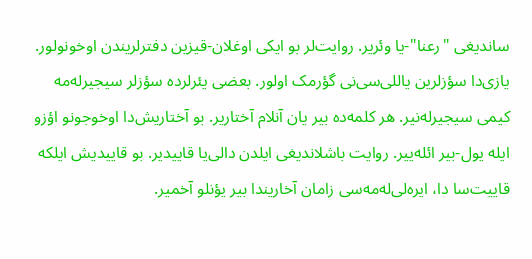ساندیغی "رعنا"-یا وئریر. روایت‌لر بو ایکی اوغلان-قیزین دفترلریندن اوخونولور. یازی‌دا سؤزلرین یاللی‌سی‌نی گؤرمک اولور. بعضی یئرلرده سؤزلر سیجیرله‌مه کیمی سیجیرله‌نیر. هر کلمه‌ده بیر یان آنلام آختاریر. بو آختاریش‌دا اوخوجونو اؤزو ایله یول‌-بیر ائله‌ییر. روایت باشلاندیغی ایلدن دالی‌یا قاییدیر. بو قاییدیش ایلکه قاییت‌سا دا، ایره‌لی‌له‌مه‌سی زامان آخاریندا بیر یؤنلو آخمیر.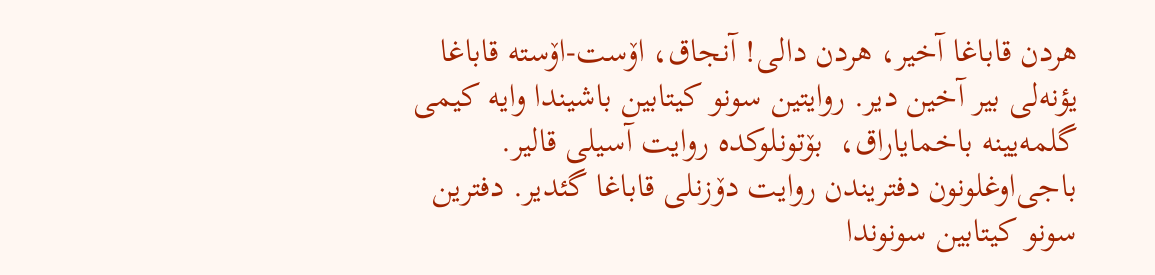هردن قاباغا آخیر، هردن دالی! آنجاق، اۆست-اۆسته قاباغا یؤنه‌لی بیر آخین دیر. روایتین سونو کیتابین باشیندا وایه کیمی گلمه‌یینه باخمایاراق،  بۆتونلوکده روایت آسیلی قالیر. باجی‌اوغلونون دفتریندن روایت دۆزنلی قاباغا گئدیر. دفترین سونو کیتابین سونوندا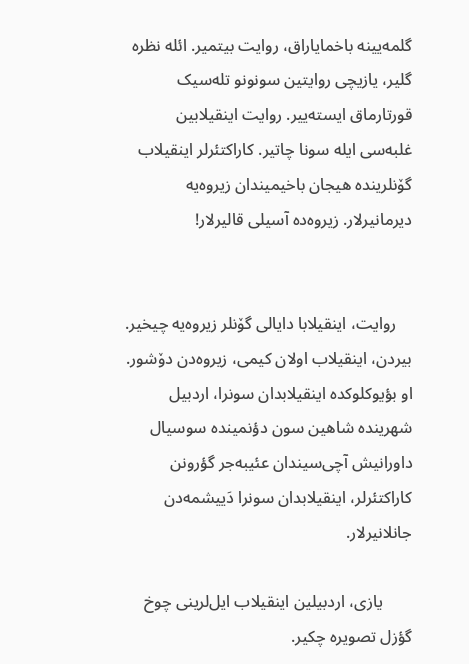گلمه‌یینه باخمایاراق، روایت بیتمیر. ائله نظره گلیر، یازیچی روایتین سونونو تله‌سیک قورتارماق ایسته‌ییر. روایت اینقیلابین غلبه‌سی ایله سونا چاتیر. کاراکتئرلر اینقیلاب گۆنلرینده هیجان باخیمیندان زیروه‌یه دیرمانیرلار. زیروه‌ده آسیلی قالیرلار!


    روایت، اینقیلابا دایالی گۆنلر زیروه‌یه چیخیر. بیردن، اینقیلاب اولان کیمی، زیروه‌دن دۆشور. او بؤیوکلوکده اینقیلابدان سونرا، اردبیل شهرینده شاهین سون دؤنمینده سوسیال داورانیش آچی‌سیندان عئیبه‌جر گؤرونن کاراکتئرلر، اینقیلابدان سونرا دَییشمه‌دن جانلانیرلار.

       یازی، اردبیلین اینقیلاب ایل‌لرینی چوخ گؤزل تصویره چکیر.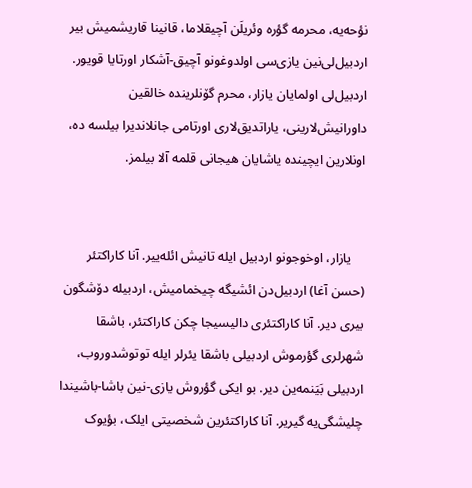نؤحه‌یه، محرمه گؤره وئریلَن آچیقلاما، قانینا قاریشمیش بیر اردبیل‌لی‌نین یازی‌سی اولدوغونو آچیق-آشکار اورتایا قویور. اردبیل‌لی اولمایان یازار، محرم گۆنلرینده خالقین داورانیش‌لارینی، یاراتدیق‌لاری اورتامی جانلاندیرا بیلسه ده، اونلارین ایچینده یاشایان هیجانی قلمه آلا بیلمز.


    یازار، اوخوجونو اردبیل ایله تانیش ائله‌ییر. آنا کاراکتئر (حسن آغا) اردبیل‌دن ائشیگه چیخمامیش، اردبیله دۆشگون بیری دیر. آنا کاراکتئری دالیسیجا چکن کاراکتئر، باشقا شهرلری گؤرموش اردبیلی باشقا یئرلر ایله توتوشدوروب، اردبیلی بَیَنمه‌ین دیر. بو ایکی گؤروش یازی-نین باشا-باشیندا چلیشگی‌یه گیریر. آنا کاراکتئرین شخصیتی ایلک، بؤیوک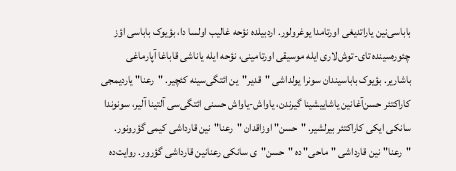باباسی‌نین یاراتدیغی اورتامدا یوغرولور. اردبیلده نؤحه غالیب اولسا دا، بؤیوک باباسی اؤز چئوره‌سینده تای-توش‌لاری ایله موسیقی اورتامینی، نؤحه ایله یاناشی قاباغا آپارماغی باشاریر. بؤیوک باباسیندان سونرا یولداشی "قدیر"ین ائتگی‌سینه کئچیر. "رعنا" یاردیمجی کاراکتئر حسن‌آغانین یاشاییشینا گیرندن، یاواش-یاواش حسنی ائتگی‌سی آلتینا آلیر، سونوندا سانکی ایکی کاراکتئر بیرلشیر. "حسن" اوزاقدان "رعنا"نین قارداشی کیمی گؤرونور. "رعنا"نین قارداشی "ماحی" ده "حسن"ی سانکی رعنانین قارداشی گؤرور. روایت‌ده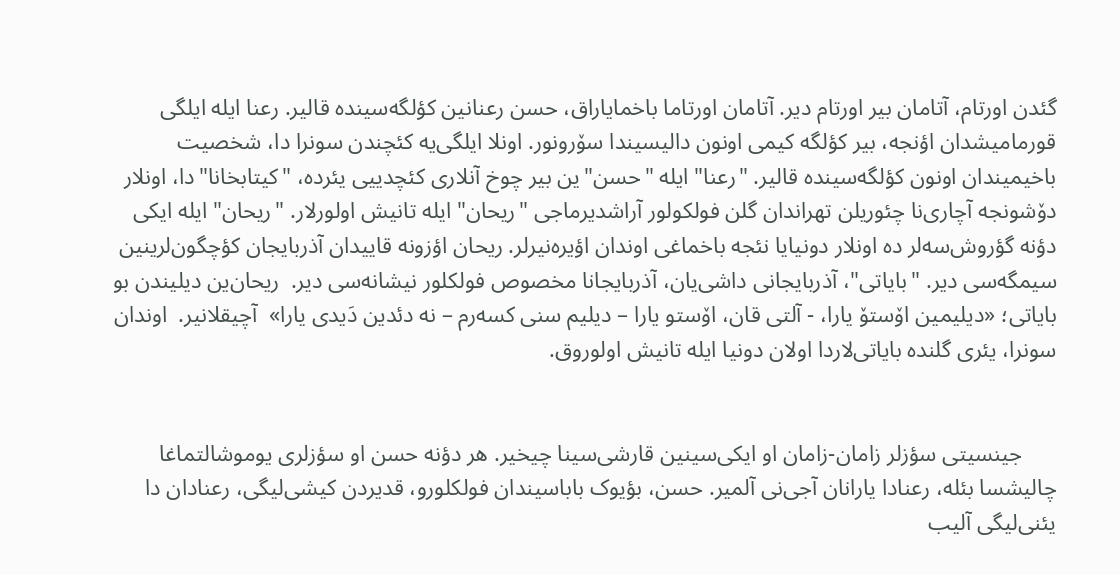گئدن اورتام، آتامان بیر اورتام دیر. آتامان اورتاما باخمایاراق، حسن رعنانین کؤلگه‌سینده قالیر. رعنا ایله ایلگی قورمامیشدان اؤنجه، بیر کؤلگه کیمی اونون دالیسیندا سۆرونور. اونلا ایلگی‌یه کئچندن سونرا دا، شخصیت باخیمیندان اونون کؤلگه‌سینده قالیر. "رعنا" ایله "حسن"ین بیر چوخ آنلاری کئچدییی یئرده، "کیتابخانا"دا، اونلار دۆشونجه آچاری‌نا چئوریلن تهراندان گلن فولکولور آراشدیرماجی "ریحان" ایله تانیش اولورلار. "ریحان" ایله ایکی دؤنه گؤروش‌سه‌لر ده اونلار دونیایا نئجه باخماغی اوندان اؤیره‌نیرلر. ریحان اؤزونه قاییدان آذربایجان کؤچگون‌لرینین  سیمگه‌سی دیر. "بایاتی"، آذربایجانی داشی‌یان، آذربایجانا مخصوص فولکلور نیشانه‌سی دیر.  ریحان‌ین دیلیندن بو بایاتی؛ «دیلیمین اۆستۆ یارا، - آلتی قان، اۆستو یارا – دیلیم سنی کسه‌رم – نه دئدین دَیدی یارا»  آچیقلانیر.  اوندان سونرا، یئری گلنده بایاتی‌لاردا اولان دونیا ایله تانیش اولوروق.


      جینسیتی سؤزلر زامان-زامان او ایکی‌سینین قارشی‌سینا چیخیر. هر دؤنه حسن او سؤزلری یوموشالتماغا چالیشسا بئله، رعنادا یارانان آجی‌نی آلمیر. حسن، بؤیوک باباسیندان فولکلورو، قدیردن کیشی‌لیگی، رعنادان دا یئنی‌لیگی آلیب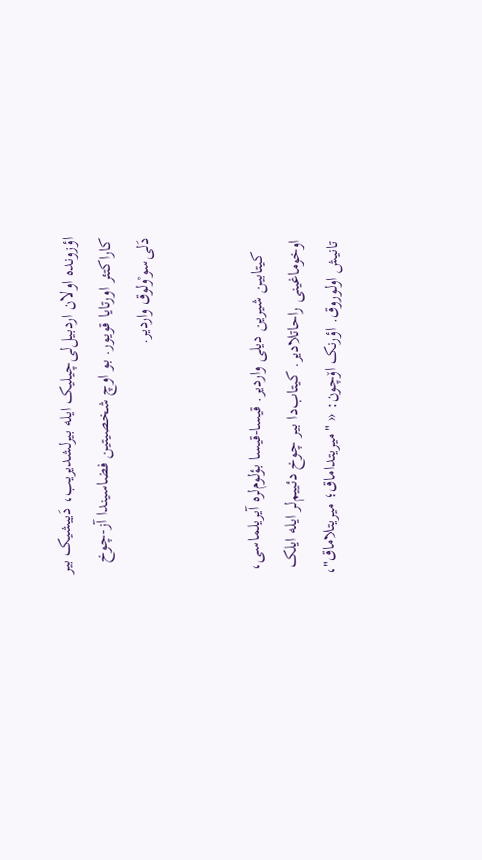اؤزونده اولان اردبیل‌لی‌چیلیک ایله بیرلشدیریب، دَییشیک بیر کاراکتئر اورتایا قویور. بو اوچ شخصیتین فضاسیندا آز-چوخ دَلی‌سو˚ولوق واردیر.


   کیتابین شیرین دیلی واردیر. قیسا-قیسا بؤلوم‌لره آیریلماسی، اوخوماغینی راحاتلادیر. کیتاب‌دا بیر چوخ دئییم‌لر ایله ایلک تانیش اولوروق. اؤرنک اۆچون: « "میریتداماق؛ میریتلاماق"،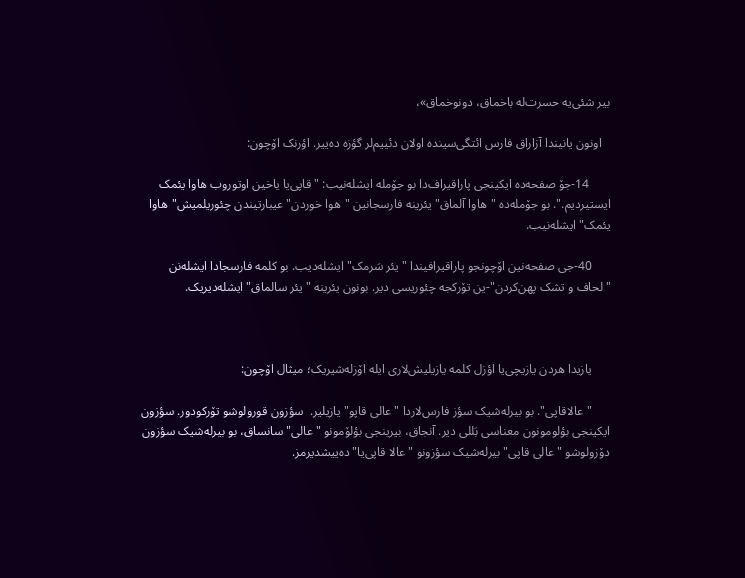بیر شئی‌یه حسرت‌له باخماق، دونوخماق»،

   اونون یانیندا آزاراق فارس ائتگی‌سینده اولان دئییم‌لر گؤزه ده‌ییر. اؤرنک اۆچون:

       14-جۆ صفحه‌ده ایکینجی پاراقیراف‌دا بو جۆمله ایشله‌نیب: "قاپی‌یا یاخین اوتوروب هاوا یئمک ایستیردیم.". بو جۆمله‌ده "هاوا آلماق" یئرینه فارسجانین "هوا خوردن" عیبارتیندن چئوریلمیش"هاوا یئمک" ایشله‌نیب.

      40-جی صفحه‌نین اۆچونجو پاراقیرافیندا " یئر سَرمک" ایشله‌دیب. بو کلمه فارسجادا ایشله‌نن "لحاف و تشک پهن‌کردن"-ین تۆرکجه چئوریسی دیر. بونون یئرینه "یئر سالماق" ایشله‌دیریک.



      یازیدا هردن یازیچی‌یا اؤزل کلمه یازیلیش‌لاری ایله اۆزله‌شیریک؛ میثال اۆچون:

      "عالاقاپی". بو بیرله‌شیک سؤز فارس‌لاردا "عالی قاپو" یازیلیر.  سؤزون قورولوشو تۆرکودور. سؤزون ایکینجی بؤلومونون معناسی بَللی دیر. آنجاق، بیرینجی بؤلۆمونو "عالی" سانساق، بو بیرله‌شیک سؤزون دۆزولوشو "عالی قاپی" بیرله‌شیک سؤزونو "عالا قاپی‌یا" ده‌ییشدیرمز.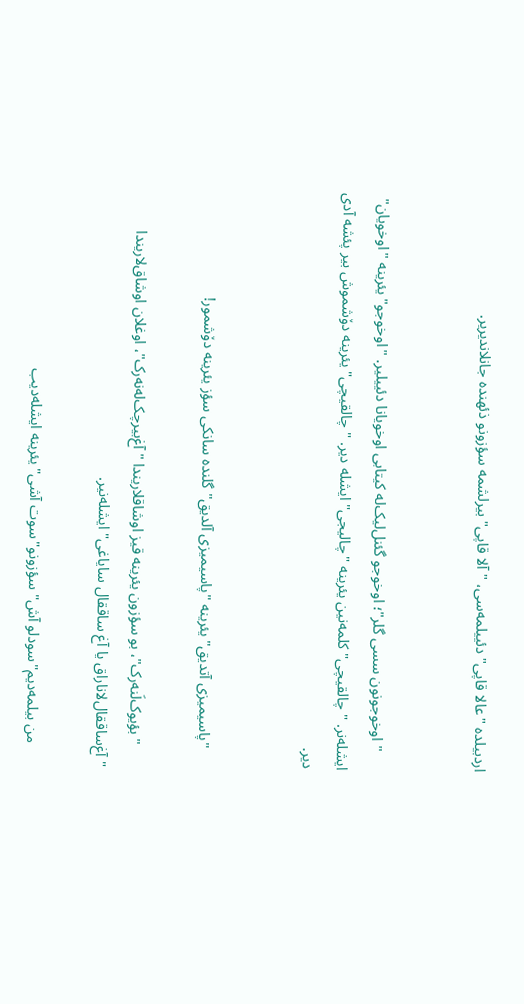اردبیلده "عالا قاپی" دئییلمه‌سی، "آلا قاپی" بیرلشمه سؤزونو ذئهنده جانلاندیریر.


     " اوخوجونون سسی گلر"؛ اوخوجو گئنل‌لیک‌له کیتابی اوخویانا دئییلیر. "اوخوجو" یئرینه "اوخویان" ایشله‌نر. "چالقیچی" کلمه‌نین یئرینه "چالیجی" ایشله دیر. "چالقیچی" یئرینه دۆشموش بیر پئشه آدی دیر.


     "پاسیمیزی آتدیق" یئرینه "پاسیمیزی آلدیق" گلنده سانکی سؤز یئرینه دۆشمور!

      "بؤیوک‌لَنه‌رک"، بو سؤزون یئرینه قیز اوشاقلاریندا "آغ‌بیرچک‌له‌نه‌رک"، اوغلان اوشاق‌لاریندا "آغ‌ساققال‌لاناراق یا آغ ساققال سایاغی" ایشله‌نیر.

      من بیلمه‌دیم"سودلو آش" سؤزونو"سوت آشی" یئرینه ایشله‌دیب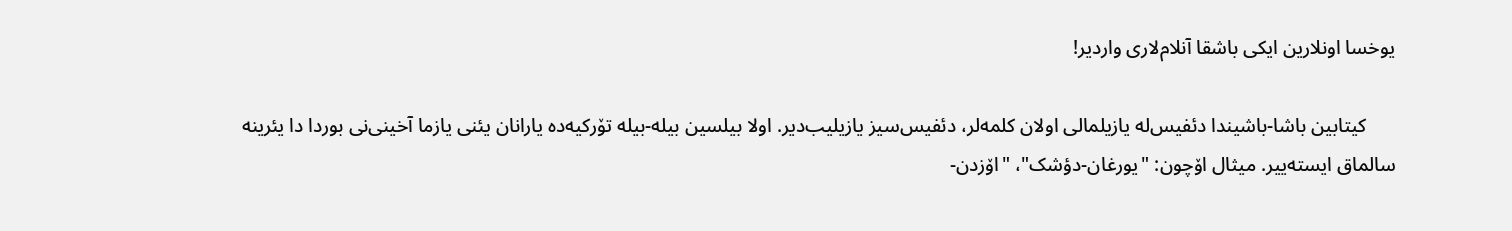یوخسا اونلارین ایکی باشقا آنلام‌لاری واردیر!

      کیتابین باشا-باشیندا دئفیس‌له یازیلمالی اولان کلمه‌لر، دئفیس‌سیز یازیلیب‌دیر. اولا بیلسین بیله-بیله تۆرکیه‌ده یارانان یئنی یازما آخینی‌نی بوردا دا یئرینه سالماق ایسته‌ییر. میثال اۆچون: "یورغان-دؤشک"، "اۆزدن-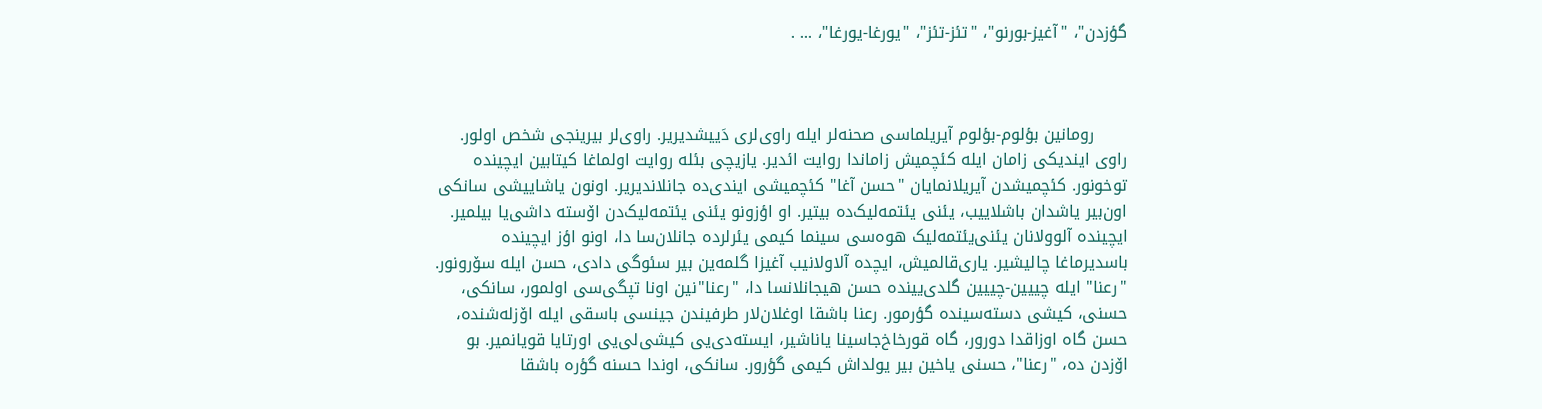گؤزدن"، "آغیز-بورنو"، "تئز-تئز"، "یورغا-یورغا"، ... .



      رومانین بؤلوم-بؤلوم آیریلماسی صحنه‌لر ایله راوی‌لری دَییشدیریر. راوی‌لر بیرینجی شخص اولور. راوی ایندیکی زامان ایله کئچمیش زاماندا روایت ائدیر. یازیچی بئله روایت اولماغا کیتابین ایچینده توخونور. کئچمیشدن آیریلانمایان "حسن آغا" کئچمیشی ایندی‌ده جانلاندیریر. اونون یاشاییشی سانکی اون‌بیر یاشدان باشلاییب، یئنی یئتمه‌لیک‌ده بیتیر. او اؤزونو یئنی یئتمه‌لیک‌دن اۆسته داشی‌یا بیلمیر. ایچینده آلوولانان یئنی‌یئتمه‌لیک هوه‌سی سینما کیمی یئرلرده جانلان‌سا دا، اونو اؤز ایچینده باسدیرماغا چالیشیر. یاری‌قالمیش، ایچده آلاولانیب آغیزا گلمه‌ین بیر سئوگی دادی، حسن ایله سۆرونور. "رعنا" ایله چییین-چییین گلدی‌یینده حسن‌ هیجانلانسا دا، "رعنا"نین اونا تپگی‌سی اولمور، سانکی، حسنی، کیشی دسته‌سینده گؤرمور. رعنا باشقا اوغلان‌لار طرفیندن جینسی باسقی ایله اۆزله‌شنده، حسن گاه اوزاقدا دورور، گاه قورخاخ‌جاسینا یاناشیر، ایسته‌دی‌یی کیشی‌لی‌یی اورتایا قویانمیر. بو اۆزدن ده، "رعنا"، حسنی یاخین بیر یولداش کیمی گؤرور. سانکی، اوندا حسنه گؤره باشقا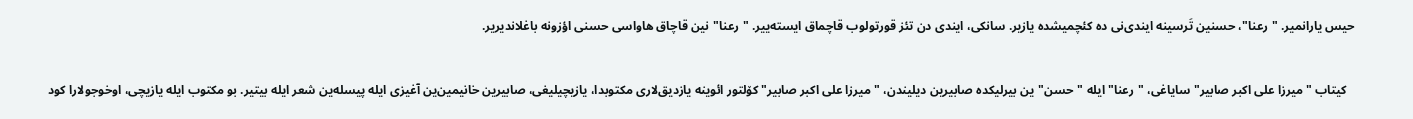حیس یارانمیر. "رعنا"، حسنین تَرسینه ایندی‌نی ده کئچمیشده یازیر. سانکی، ایندی دن تئز قورتولوب قاچماق ایسته‌ییر. "رعنا"نین قاچاق هاواسی حسنی اؤزونه باغلاندیریر.


   کیتاب "میرزا علی اکبر صابیر" سایاغی، "رعنا" ایله "حسن"ین بیرلیکده صابیرین دیلیندن، "میرزا علی اکبر صابیر" کۆلتور ائوینه یازدیق‌لاری مکتوبدا، یازیچیلیغی، صابیرین خانیمین‌ین آغیزی ایله پیسله‌ین شعر ایله بیتیر. بو مکتوب ایله یازیچی‌، اوخوجولارا کود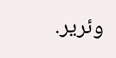وئریر.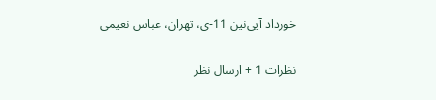خورداد آیی‌نین 11-ی، تهران، عباس نعیمی

نظرات 1 + ارسال نظر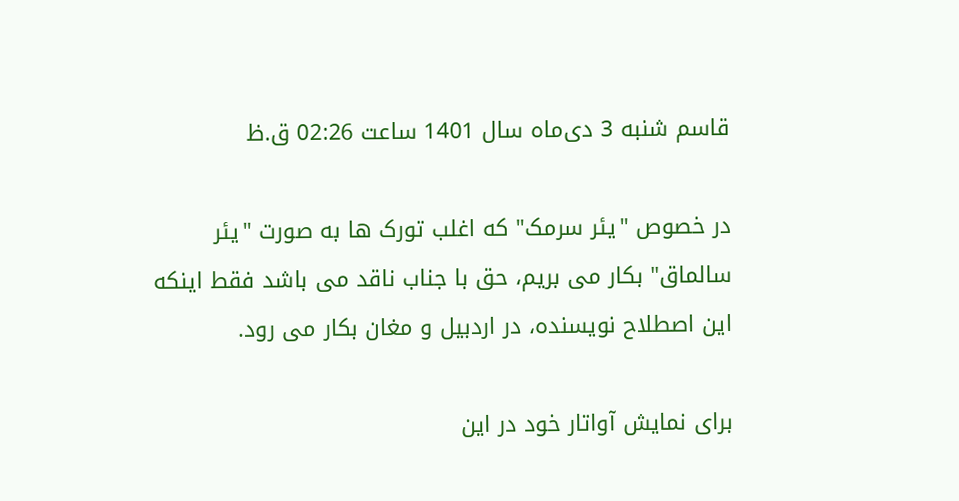قاسم شنبه 3 دی‌ماه سال 1401 ساعت 02:26 ق.ظ

در خصوص "یئر سرمک" که اغلب تورک ها به صورت "یئر سالماق" بکار می بریم، حق با جناب ناقد می باشد فقط اینکه این اصطلاح نویسنده، در اردبیل و مغان بکار می رود.

برای نمایش آواتار خود در این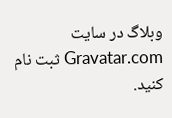وبلاگ در سایت Gravatar.com ثبت نام کنید.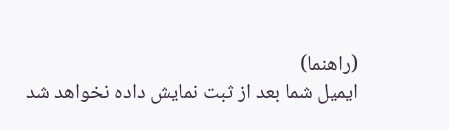(راهنما)
ایمیل شما بعد از ثبت نمایش داده نخواهد شد